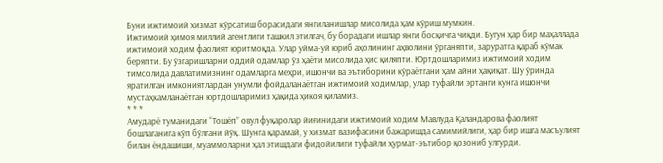Буни ижтимоий хизмат кўрсатиш борасидаги янгиланишлар мисолида ҳам кўриш мумкин.
Ижтимоий ҳимоя миллий агентлиги ташкил этилгач, бу борадаги ишлар янги босқичга чиқди. Бугун ҳар бир маҳаллада ижтимоий ходим фаолият юритмоқда. Улар уйма-уй юриб аҳолининг аҳволини ўрганяпти, заруратга қараб кўмак беряпти. Бу ўзгаришларни оддий одамлар ўз ҳаёти мисолида ҳис қиляпти. Юртдошларимиз ижтимоий ходим тимсолида давлатимизнинг одамларга меҳри, ишончи ва эътиборини кўраётгани ҳам айни ҳақиқат. Шу ўринда яратилган имкониятлардан унумли фойдаланаётган ижтимоий ходимлар, улар туфайли эртанги кунга ишончи мустаҳкамланаётган юртдошларимиз ҳақида ҳикоя қиламиз.
* * *
Амударё туманидаги “Тошёп” овул фуқаролар йиғинидаги ижтимоий ходим Мавлуда Қаландарова фаолият бошлаганига кўп бўлгани йўқ. Шунга қарамай, у хизмат вазифасини бажаришда самимийлиги, ҳар бир ишга масъулият билан ёндашиши, муаммоларни ҳал этишдаги фидойилиги туфайли ҳурмат-эътибор қозониб улгурди.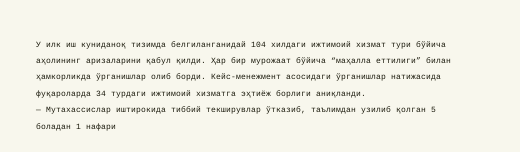У илк иш куниданоқ тизимда белгиланганидай 104 хилдаги ижтимоий хизмат тури бўйича аҳолининг аризаларини қабул қилди. Ҳар бир мурожаат бўйича “маҳалла еттилиги” билан ҳамкорликда ўрганишлар олиб борди. Кейс-менежмент асосидаги ўрганишлар натижасида фуқароларда 34 турдаги ижтимоий хизматга эҳтиёж борлиги аниқланди.
— Мутахассислар иштирокида тиббий текширувлар ўтказиб, таълимдан узилиб қолган 5 боладан 1 нафари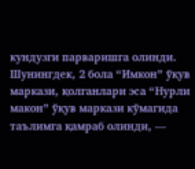кундузги парваришга олинди. Шунингдек, 2 бола “Имкон” ўқув маркази, қолганлари эса “Нурли макон” ўқув маркази кўмагида таълимга қамраб олинди, —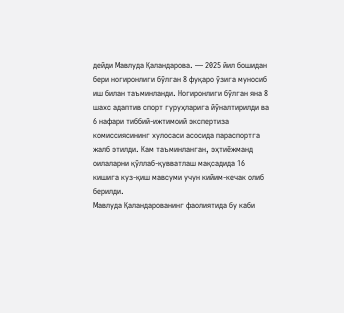дейди Мавлуда Қаландарова. — 2025 йил бошидан бери ногиронлиги бўлган 8 фуқаро ўзига муносиб иш билан таъминланди. Ногиронлиги бўлган яна 8 шахс адаптив спорт гуруҳларига йўналтирилди ва 6 нафари тиббий-ижтимоий экспертиза комиссиясининг хулосаси асосида параспортга жалб этилди. Кам таъминланган, эҳтиёжманд оилаларни қўллаб-қувватлаш мақсадида 16 кишига куз-қиш мавсуми учун кийим-кечак олиб берилди.
Мавлуда Қаландарованинг фаолиятида бу каби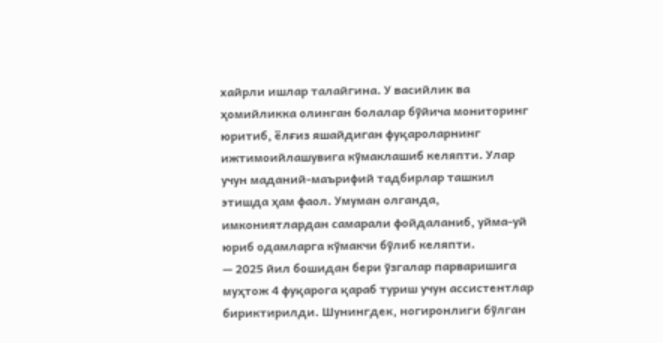хайрли ишлар талайгина. У васийлик ва ҳомийликка олинган болалар бўйича мониторинг юритиб, ёлғиз яшайдиган фуқароларнинг ижтимоийлашувига кўмаклашиб келяпти. Улар учун маданий-маърифий тадбирлар ташкил этишда ҳам фаол. Умуман олганда, имкониятлардан самарали фойдаланиб, уйма-уй юриб одамларга кўмакчи бўлиб келяпти.
— 2025 йил бошидан бери ўзгалар парваришига муҳтож 4 фуқарога қараб туриш учун ассистентлар бириктирилди. Шунингдек, ногиронлиги бўлган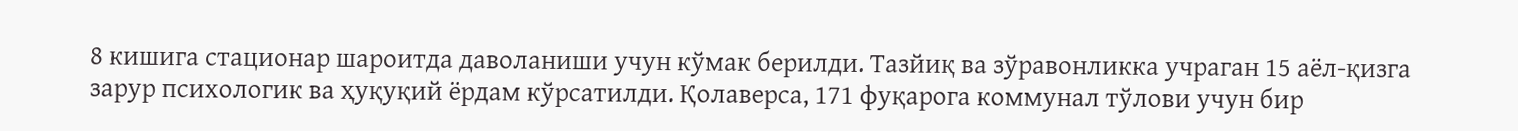8 кишига стационар шароитда даволаниши учун кўмак берилди. Тазйиқ ва зўравонликка учраган 15 аёл-қизга зарур психологик ва ҳуқуқий ёрдам кўрсатилди. Қолаверса, 171 фуқарога коммунал тўлови учун бир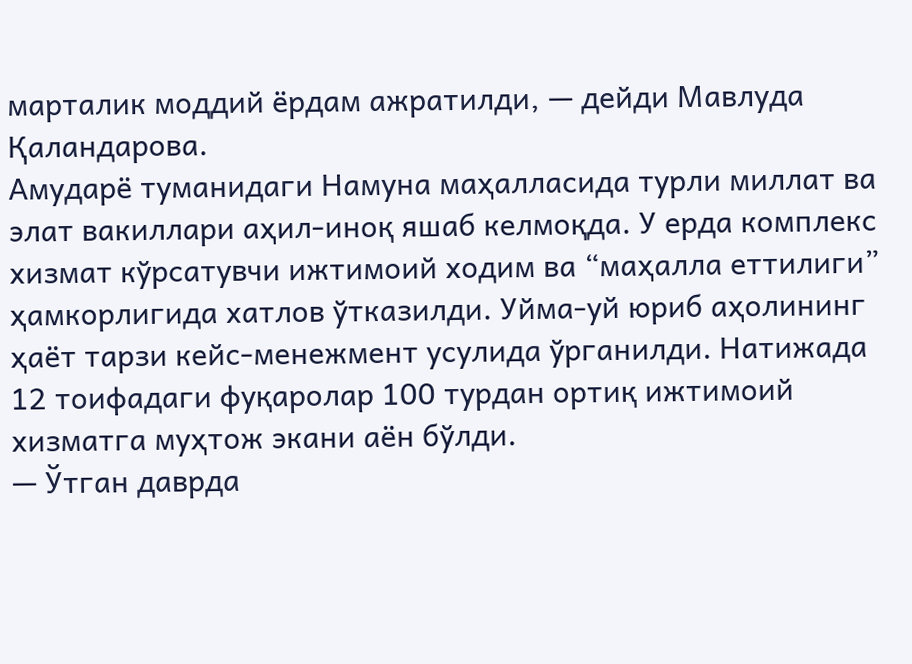марталик моддий ёрдам ажратилди, — дейди Мавлуда Қаландарова.
Амударё туманидаги Намуна маҳалласида турли миллат ва элат вакиллари аҳил-иноқ яшаб келмоқда. У ерда комплекс хизмат кўрсатувчи ижтимоий ходим ва “маҳалла еттилиги” ҳамкорлигида хатлов ўтказилди. Уйма-уй юриб аҳолининг ҳаёт тарзи кейс-менежмент усулида ўрганилди. Натижада 12 тоифадаги фуқаролар 100 турдан ортиқ ижтимоий хизматга муҳтож экани аён бўлди.
— Ўтган даврда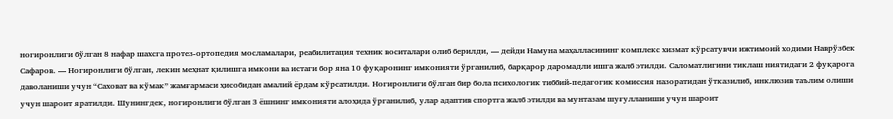ногиронлиги бўлган 8 нафар шахсга протез-ортопедия мосламалари, реабилитация техник воситалари олиб берилди, — дейди Намуна маҳалласининг комплекс хизмат кўрсатувчи ижтимоий ходими Наврўзбек Сафаров. — Ногиронлиги бўлган, лекин меҳнат қилишга имкони ва истаги бор яна 10 фуқаронинг имконияти ўрганилиб, барқарор даромадли ишга жалб этилди. Саломатлигини тиклаш ниятидаги 2 фуқарога даволаниши учун “Саховат ва кўмак” жамғармаси ҳисобидан амалий ёрдам кўрсатилди. Ногиронлиги бўлган бир бола психологик тиббий-педагогик комиссия назоратидан ўтказилиб, инклюзив таълим олиши учун шароит яратилди. Шунингдек, ногиронлиги бўлган 3 ёшнинг имконияти алоҳида ўрганилиб, улар адаптив спортга жалб этилди ва мунтазам шуғулланиши учун шароит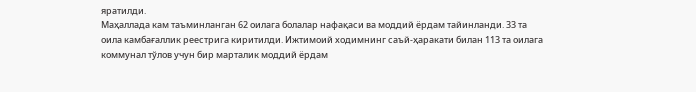яратилди.
Маҳаллада кам таъминланган 62 оилага болалар нафақаси ва моддий ёрдам тайинланди. 33 та оила камбағаллик реестрига киритилди. Ижтимоий ходимнинг саъй-ҳаракати билан 113 та оилага коммунал тўлов учун бир марталик моддий ёрдам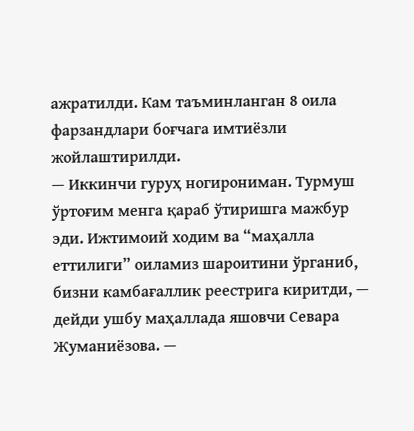ажратилди. Кам таъминланган 8 оила фарзандлари боғчага имтиёзли жойлаштирилди.
— Иккинчи гуруҳ ногирониман. Турмуш ўртоғим менга қараб ўтиришга мажбур эди. Ижтимоий ходим ва “маҳалла еттилиги” оиламиз шароитини ўрганиб, бизни камбағаллик реестрига киритди, — дейди ушбу маҳаллада яшовчи Севара Жуманиёзова. —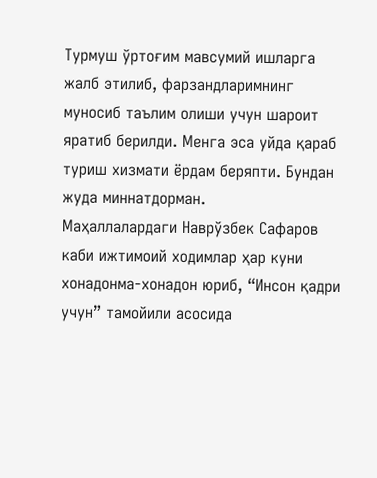Турмуш ўртоғим мавсумий ишларга жалб этилиб, фарзандларимнинг муносиб таълим олиши учун шароит яратиб берилди. Менга эса уйда қараб туриш хизмати ёрдам беряпти. Бундан жуда миннатдорман.
Маҳаллалардаги Наврўзбек Сафаров каби ижтимоий ходимлар ҳар куни хонадонма-хонадон юриб, “Инсон қадри учун” тамойили асосида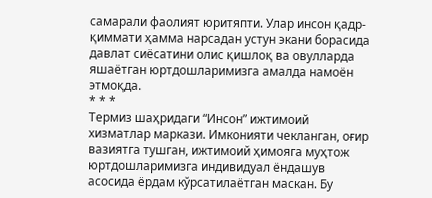самарали фаолият юритяпти. Улар инсон қадр-қиммати ҳамма нарсадан устун экани борасида давлат сиёсатини олис қишлоқ ва овулларда яшаётган юртдошларимизга амалда намоён этмоқда.
* * *
Термиз шаҳридаги “Инсон” ижтимоий хизматлар маркази. Имконияти чекланган, оғир вазиятга тушган, ижтимоий ҳимояга муҳтож юртдошларимизга индивидуал ёндашув асосида ёрдам кўрсатилаётган маскан. Бу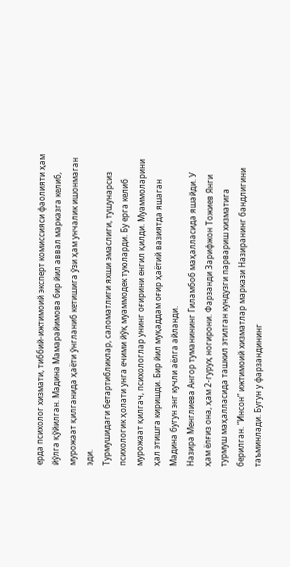ерда психолог хизмати, тиббий-ижтимоий эксперт комиссияси фаолияти ҳам йўлга қўйилган. Мадина Мамарайимова бир йил аввал марказга келиб, мурожаат қилганида ҳаёти ўнгланиб кетишига ўзи ҳам унчалик ишонмаган эди.
Турмушидаги бетартибликлар, саломатлиги яхши эмаслиги, тушунарсиз психологик ҳолати унга ечими йўқ муаммодек туюларди. Бу ерга келиб мурожаат қилгач, психологлар унинг оғирини енгил қилди. Муаммоларини ҳал этишга киришди. Бир йил муқаддам оғир ҳаётий вазиятда яшаган Мадина бугун энг кучли аёлга айланди.
Назира Менглиева Ангор туманининг Гиламбоб маҳалласида яшайди. У ҳам ёлғиз она, ҳам 2-гуруҳ ногирони. Фарзанди Зарифжон Тожиев Янги турмуш маҳалласида ташкил этилган кундузги парвариш хизматига берилган. “Инсон” ижтимоий хизматлар маркази Назиранинг бандлигини таъминлади. Бугун у фарзандининг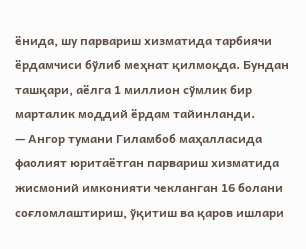ёнида, шу парвариш хизматида тарбиячи ёрдамчиси бўлиб меҳнат қилмоқда. Бундан ташқари, аёлга 1 миллион сўмлик бир марталик моддий ёрдам тайинланди.
— Ангор тумани Гиламбоб маҳалласида фаолият юритаётган парвариш хизматида жисмоний имконияти чекланган 16 болани соғломлаштириш, ўқитиш ва қаров ишлари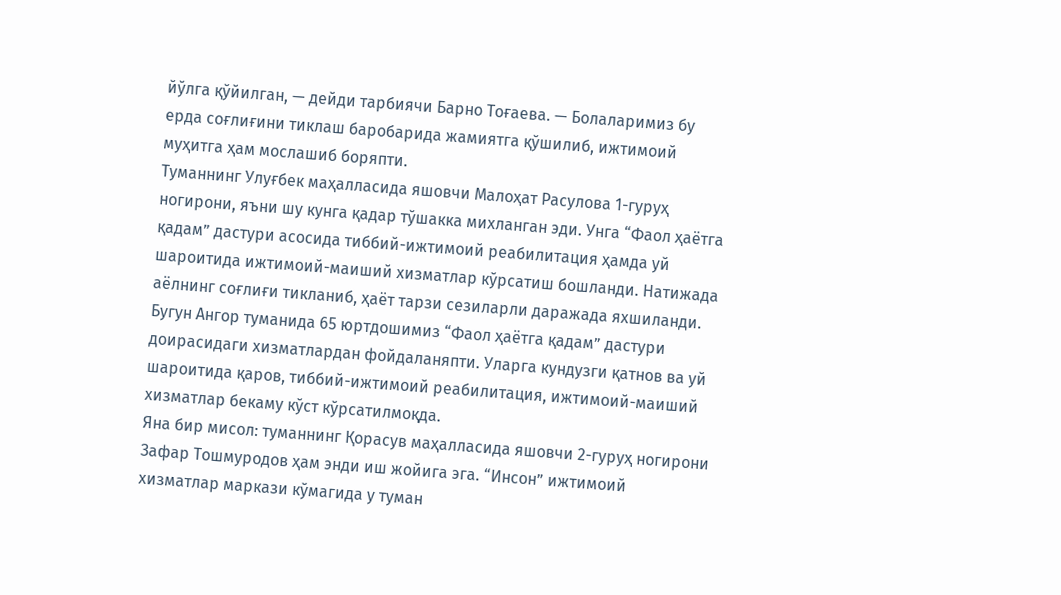йўлга қўйилган, — дейди тарбиячи Барно Тоғаева. — Болаларимиз бу ерда соғлиғини тиклаш баробарида жамиятга қўшилиб, ижтимоий муҳитга ҳам мослашиб боряпти.
Туманнинг Улуғбек маҳалласида яшовчи Малоҳат Расулова 1-гуруҳ ногирони, яъни шу кунга қадар тўшакка михланган эди. Унга “Фаол ҳаётга қадам” дастури асосида тиббий-ижтимоий реабилитация ҳамда уй шароитида ижтимоий-маиший хизматлар кўрсатиш бошланди. Натижада аёлнинг соғлиғи тикланиб, ҳаёт тарзи сезиларли даражада яхшиланди.
Бугун Ангор туманида 65 юртдошимиз “Фаол ҳаётга қадам” дастури доирасидаги хизматлардан фойдаланяпти. Уларга кундузги қатнов ва уй шароитида қаров, тиббий-ижтимоий реабилитация, ижтимоий-маиший хизматлар бекаму кўст кўрсатилмоқда.
Яна бир мисол: туманнинг Қорасув маҳалласида яшовчи 2-гуруҳ ногирони Зафар Тошмуродов ҳам энди иш жойига эга. “Инсон” ижтимоий хизматлар маркази кўмагида у туман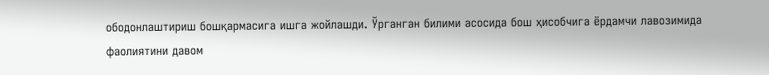ободонлаштириш бошқармасига ишга жойлашди. Ўрганган билими асосида бош ҳисобчига ёрдамчи лавозимида фаолиятини давом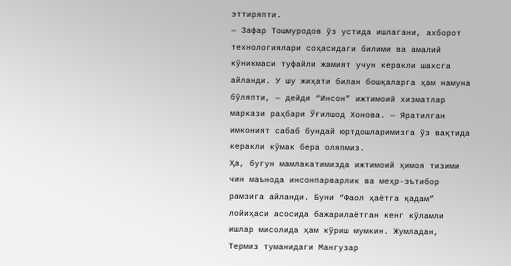эттиряпти.
— Зафар Тошмуродов ўз устида ишлагани, ахборот технологиялари соҳасидаги билими ва амалий кўникмаси туфайли жамият учун керакли шахсга айланди. У шу жиҳати билан бошқаларга ҳам намуна бўляпти, — дейди “Инсон” ижтимоий хизматлар маркази раҳбари Ўғилшод Хонова. — Яратилган имконият сабаб бундай юртдошларимизга ўз вақтида керакли кўмак бера оляпмиз.
Ҳа, бугун мамлакатимизда ижтимоий ҳимоя тизими чин маънода инсонпарварлик ва меҳр-эътибор рамзига айланди. Буни “Фаол ҳаётга қадам” лойиҳаси асосида бажарилаётган кенг кўламли ишлар мисолида ҳам кўриш мумкин. Жумладан, Термиз туманидаги Мангузар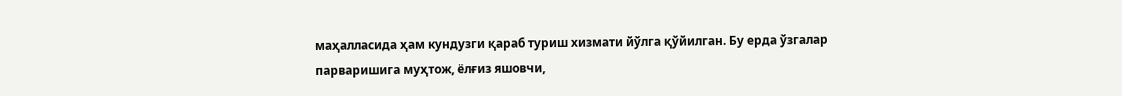маҳалласида ҳам кундузги қараб туриш хизмати йўлга қўйилган. Бу ерда ўзгалар парваришига муҳтож, ёлғиз яшовчи,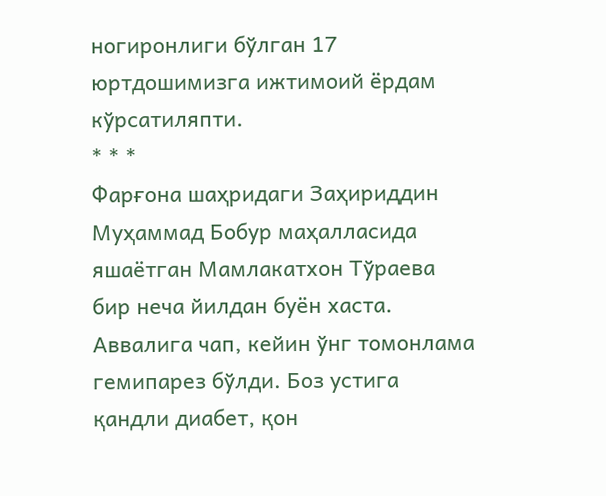ногиронлиги бўлган 17 юртдошимизга ижтимоий ёрдам кўрсатиляпти.
* * *
Фарғона шаҳридаги Заҳириддин Муҳаммад Бобур маҳалласида яшаётган Мамлакатхон Тўраева бир неча йилдан буён хаста. Аввалига чап, кейин ўнг томонлама гемипарез бўлди. Боз устига қандли диабет, қон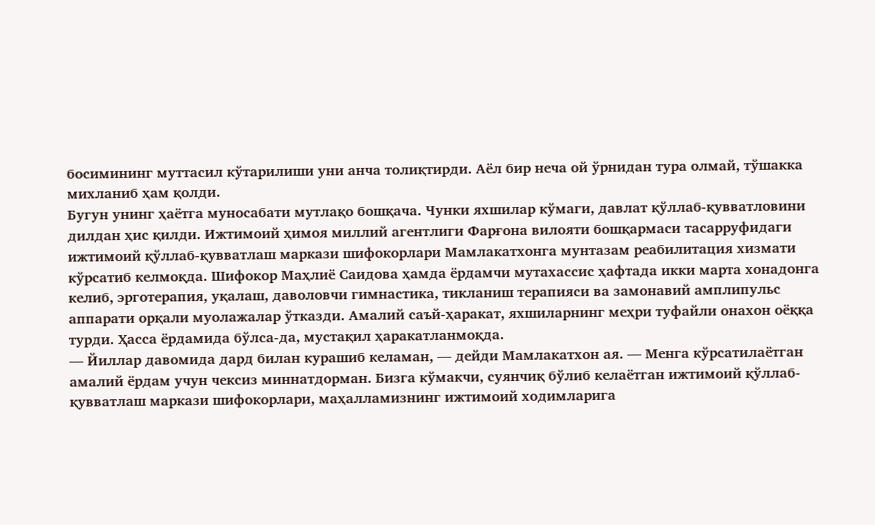босимининг муттасил кўтарилиши уни анча толиқтирди. Аёл бир неча ой ўрнидан тура олмай, тўшакка михланиб ҳам қолди.
Бугун унинг ҳаётга муносабати мутлақо бошқача. Чунки яхшилар кўмаги, давлат қўллаб-қувватловини дилдан ҳис қилди. Ижтимоий ҳимоя миллий агентлиги Фарғона вилояти бошқармаси тасарруфидаги ижтимоий қўллаб-қувватлаш маркази шифокорлари Мамлакатхонга мунтазам реабилитация хизмати кўрсатиб келмоқда. Шифокор Маҳлиё Саидова ҳамда ёрдамчи мутахассис ҳафтада икки марта хонадонга келиб, эрготерапия, уқалаш, даволовчи гимнастика, тикланиш терапияси ва замонавий амплипульс аппарати орқали муолажалар ўтказди. Амалий саъй-ҳаракат, яхшиларнинг меҳри туфайли онахон оёққа турди. Ҳасса ёрдамида бўлса-да, мустақил ҳаракатланмоқда.
— Йиллар давомида дард билан курашиб келаман, — дейди Мамлакатхон ая. — Менга кўрсатилаётган амалий ёрдам учун чексиз миннатдорман. Бизга кўмакчи, суянчиқ бўлиб келаётган ижтимоий қўллаб-қувватлаш маркази шифокорлари, маҳалламизнинг ижтимоий ходимларига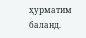ҳурматим баланд.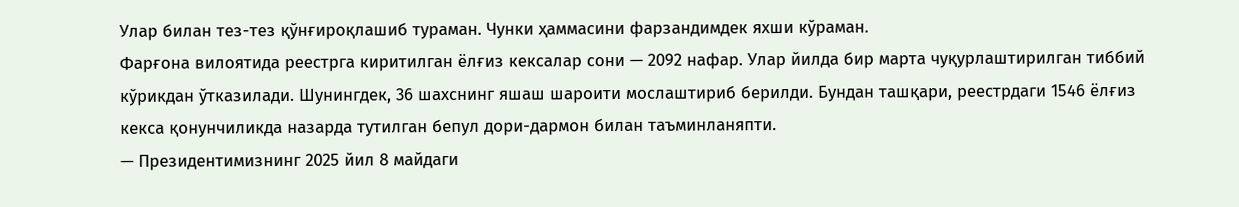Улар билан тез-тез қўнғироқлашиб тураман. Чунки ҳаммасини фарзандимдек яхши кўраман.
Фарғона вилоятида реестрга киритилган ёлғиз кексалар сони — 2092 нафар. Улар йилда бир марта чуқурлаштирилган тиббий кўрикдан ўтказилади. Шунингдек, 36 шахснинг яшаш шароити мослаштириб берилди. Бундан ташқари, реестрдаги 1546 ёлғиз кекса қонунчиликда назарда тутилган бепул дори-дармон билан таъминланяпти.
— Президентимизнинг 2025 йил 8 майдаги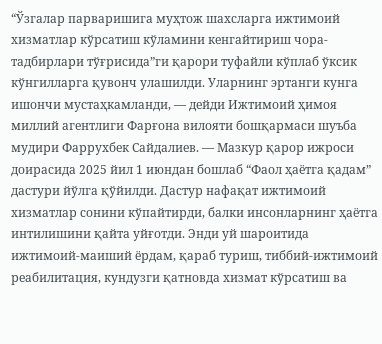“Ўзгалар парваришига муҳтож шахсларга ижтимоий хизматлар кўрсатиш кўламини кенгайтириш чора-тадбирлари тўғрисида”ги қарори туфайли кўплаб ўксик кўнгилларга қувонч улашилди. Уларнинг эртанги кунга ишончи мустаҳкамланди, — дейди Ижтимоий ҳимоя миллий агентлиги Фарғона вилояти бошқармаси шуъба мудири Фаррухбек Сайдалиев. — Мазкур қарор ижроси доирасида 2025 йил 1 июндан бошлаб “Фаол ҳаётга қадам” дастури йўлга қўйилди. Дастур нафақат ижтимоий хизматлар сонини кўпайтирди, балки инсонларнинг ҳаётга интилишини қайта уйғотди. Энди уй шароитида ижтимоий-маиший ёрдам, қараб туриш, тиббий-ижтимоий реабилитация, кундузги қатновда хизмат кўрсатиш ва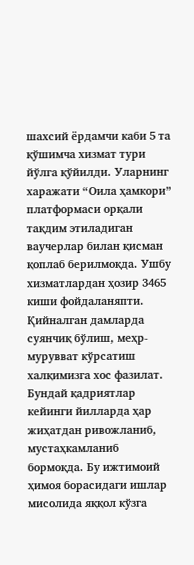шахсий ёрдамчи каби 5 та қўшимча хизмат тури йўлга қўйилди. Уларнинг харажати “Оила ҳамкори” платформаси орқали тақдим этиладиган ваучерлар билан қисман қоплаб берилмоқда. Ушбу хизматлардан ҳозир 3465 киши фойдаланяпти.
Қийналган дамларда суянчиқ бўлиш, меҳр-мурувват кўрсатиш халқимизга хос фазилат. Бундай қадриятлар кейинги йилларда ҳар жиҳатдан ривожланиб, мустаҳкамланиб бормоқда. Бу ижтимоий ҳимоя борасидаги ишлар мисолида яққол кўзга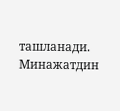ташланади.
Минажатдин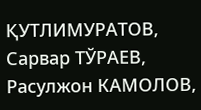ҚУТЛИМУРАТОВ,
Сарвар ТЎРАЕВ,
Расулжон КАМОЛОВ,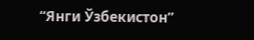“Янги Ўзбекистон”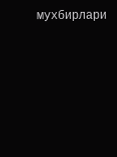мухбирлари